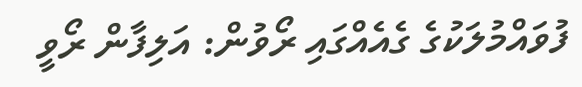ފުވައްމުލަކުގެ ގެއެއްގައި ރޯވުން: އަލިފާން ރޯވީ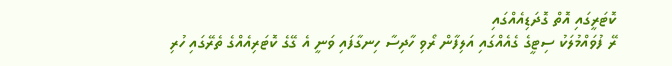ކޮޓަރީގައި އޮތް ގޮދަޑިއެއްގައި
ރޭ ފުވައްމުލަކު ސިޓީގެ ގެއެއްގައި އަލިފާން ރޯވި ހާދިސާ ހިނގާފައި ވަނީ އެ ގޭގެ ކޮޓަރިއެއްގެ ތެރޭގައި ހުރި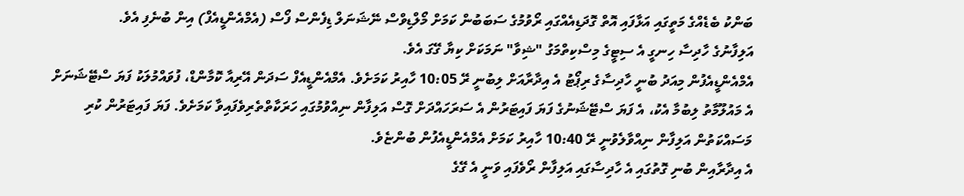ބަންކު ބެޑެއްގެ މަތީގައި އަޅާފައި އޮތް ގޮދަޑިއެއްގައި ރޯވުމުގެ ސަބަބުން ކަމަށް މޯލްޑިވްސް ނޭޝަނަލް ޑިފެންސް ފޯސް (އެމްއެންޑީއެފް) އިން ބުނެފި އެވެ.
އަލިފާނުގެ ހާދިސާ ހިނގީ އެ ސިޓީގެ މިސްކިތްމަގު "ޝިވާ" ނަމަކަށް ކިޔާ ގޭގަ އެވެ.
އެމްއެންޑީއެފުން މިއަދު ބުނީ ހާދިސާގެ ރިޕޯޓު އެ އިދާރާއަށް ލިބުނީ ރޭ 10:05 ހާއިރު ކަމަށެވެ. އެމްއެންޑީއެފް ސަދަން އޭރިއާ ކޮމާންޑް، ފުވައްމުލަކު ފަޔަ ސްޓޭޝަނަށް އެ މައުލޫމާތު ލިބުމާ އެކު، އެ ފަޔަ ސްޓޭޝަނުގެ ފަޔަ ފައިޓަރުން އެ ސަރަހައްދަށް ގޮސް އަލިފާން ނިއްވުމުގައި ހަރަކާތްތެރިވެފައިވާ ކަމަށެވެ. ފަޔަ ފައިޓަރުން ކުރި މަސައްކަތުން އަލިފާން ނިއްވާލެވުނީ ރޭ 10:40 ހާއިރު ކަމަށް އެމްއެންޑީއެފުން ބުންޏެވެ.
އެ އިދާރާއިން ބުނި ގޮތުގައި އެ ހާދިސާގައި އަލިފާން ރޯވެފައި ވަނީ އެ ގޭގެ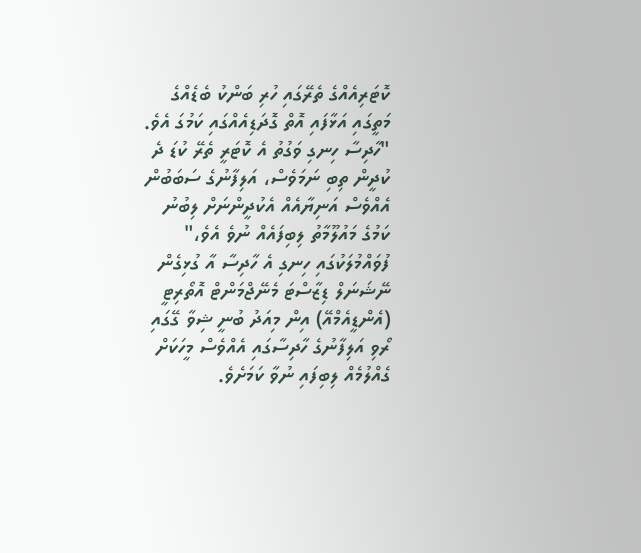ކޮޓަރިއެއްގެ ތެރޭގައި ހުރި ބަންކު ބެޑެއްގެ މަތީގައި އަޅާފައި އޮތް ގޮދަޑިއެއްގައި ކަމުގަ އެވެ.
"ހާދިސާ ހިނގި ވަގުތު އެ ކޮޓަރީ ތެރޭ ކުޑަ ދެ ކުދީން ތިބި ނަމަވެސް، އަލިފާނުގެ ސަބަބުން އެއްވެސް އަނިޔާއެއް އެކުދީންނަށް ލިބުނު ކަމުގެ މައުލޫމާތު ލިބިފައެއް ނުވެ އެވެ،"
ފުވައްމުލަކުގައި ހިނގި އެ ހާދިސާ އާ ގުޅިގެން ނޭޝަނަލް ޑިޒާސްޓަ މެނޭޖްމަންޓް އޮތޯރިޓީ (އެންޑީއެމްއޭ) އިން މިއަދު ބުނީ ޝިވާ ގޭގައި ރޯވި އަލިފާނުގެ ހާދިސާގައި އެއްވެސް މީހަކަށް ގެއްލުމެއް ލިބިފައި ނުވާ ކަމަށެވެ.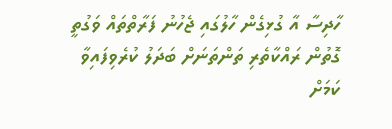ހާދިސާ އާ ގުޅިގެން ހާލުގައި ޖެހުނު ފަރާތްތައް ވަގުތީ ގޮތުން ރައްކާތެރި ތަންތަނަށް ބަދަލު ކުރެވިފައިވާ ކަމަށް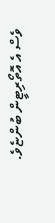ވެސް އެ އޮތޯރިޓީން ބުންޏެވެ.